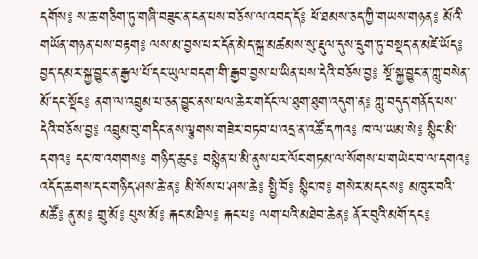དགོས༔ ས་ཆ་གཅིག་ཏུ་གཞི་བཟུང་ན་ངན་པས་བཅོས་ལ་འབད་དོ༔ ཕོ་ཐམས་ཅད་ཀྱི་གཡས་གཉན༔ མོའི་གཡོན་གཉན་པས་བརྟག༔ ལས་མ་བྱས་པར་དོན་མེད་སྐྲ་མཚམས་སུ་རྡུལ་དུས་དྲུག་ཏུ་བསྡད་ན་མཛེ་ཡོད༔ བྱད་དམར་སྐྱ་བྱུང་ན་རྒྱལ་པོ་དང་ཡུལ་བདག་གི་རྒྱབ་བྱས་པ་ཡིན་པས་དེའི་བཅོས་བྱ༔ སྔོ་སྐྱ་བྱུང་ན་ཀླུ་བསེན་མོ་དང་སྡོང༔ ནག་ལ་འབྲུམ་པ་ཅན་བྱུང་ནས་ཕལ་ཆེར་གདོང་ལ་ཐུག་ཐུག་འདུག་ན༔ ཀླུ་བདུད་གནོད་པས་དེའི་བཅོས་བྱ༔ འབྲུམ་བུ་གདིང་ནས་ལྕགས་གཟེར་བཏབ་པ་འདྲ་ན་འཚོ་དཀའ༔ ཁ་ལ་ཡམ་སེ༔ སྙིང་མི་དགའ༔ དང་ཁ་འགགས༔ གཉིད་ཆུང༔ བསྙེན་པ་མི་ནུས་པར་ལོང་གཏམ་ལ་སོགས་པ་གཡེང་བ་ལ་དགའ༔ འདོད་ཆགས་དང་གཉིད་ཤས་ཆེ་ན༔ མི་སོས་པ་ཤས་ཆེ༔ སྤྱི་བོ༔ སྙིང་ཁ༔ གསེར་མདངས༔ མཁུར་བའི་མཚོ༔ ནུ་མ༔ གྲུ་མོ༔ པུས་མོ༔ རྐང་མཐིལ༔ རྐང་པ༔ ལག་པའི་མཐེབ་ཆེན༔ ནོར་བུའི་མགོ་དང༔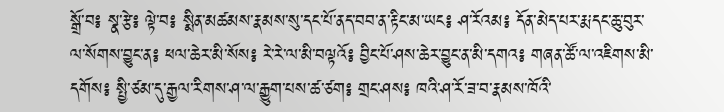སྒྲོ་བ༔ སྣ་རྩེ༔ ལྟེ་བ༔ སྨིན་མཚམས་རྣམས་སུ་དང་པོ་ནད་བབ་ན་རྟིང་མ་ཡང༔ ཤ་རོའམ༔ དོན་མེད་པར་རྨ་དང་ཆུ་བུར་ལ་སོགས་བྱུང་ན༔ ཕལ་ཆེར་མི་སོས༔ རེ་རེ་ལ་མི་བལྟའོ༔ བྱིང་པོ་ཤས་ཆེར་བྱུང་ན་མི་དགའ༔ གཞན་ཚོ་ལ་འཇིགས་མི་དགོས༔ སྤྱི་ཙམ་དུ་རྒྱལ་རིགས་ཤ་ལ་རྒྱུག་པས་ཚ་ཙག༔ གྲང་ཤས༔ ཁའི་ཤ་རོ་ཟ་བ་རྣམས་ཁོའི་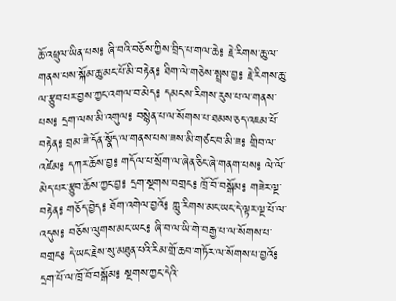ཆོ་འཕྲུལ་ཡིན་པས༔ ཞི་བའི་བཅོས་ཀྱིས་བྲིད་པ་གལ་ཆེ༔ རྗེ་རིགས་ཆུ་ལ་གནས་པས་སྐོམ་ཆུ་མང་པོ་མི་བརྟེན༔ ཐིག་ལེ་གཅེས་སྤྲས་བྱ༔ རྗེ་རིགས་ཆུ་ལ་རྩུབ་པར་བྱས་ཀྱང་འགལ་བ་མེད༔ དམངས་རིགས་རུས་པ་ལ་གནས་པས༔ དྲག་ལས་མི་འགུལ༔ བསྙེན་པ་ལ་སོགས་པ་ཐམས་ཅད་འཇམ་པོ་བརྟེན༔ བྲམ་ཟེ་དོན་སྣོད་ལ་གནས་པས་ཟས་མི་གཙང་བ་མི་ཟ༔ གྲིབ་ལ་འཛེམ༔ དཀར་ཆོས་བྱ༔ གདོལ་པ་སྲོག་ལ་ཞེན་ཅིང་ཞེ་གནག་པས༔ ལེ་ལོ་མེད་པར་རྩུབ་ཆོས་ཀྱང་བྱ༔ དྲག་སྔགས་བགྲང༔ ཁྲོ་བོ་བསྒོམ༔ གཟེར་ལྔ་བརྟེན༔ གཅོད་བྱེད༔ ཐོག་འགེལ་བྱའོ༔ ཀླུ་རིགས་མང་ཡང་དེ་ལྟར་ལྔ་པོ་ལ་འདུས༔ བཅོས་ལུགས་མང་ཡང༔ ཞི་བ་ལ་ཡི་གེ་བརྒྱ་པ་ལ་སོགས་པ་བགྲང༔ དེ་ཡང་རྗེས་སུ་མཐུན་པའི་རིམ་གྲོ་ཆབ་གཏོར་ལ་སོགས་པ་བྱའོ༔ དྲག་པོ་ལ་ཁྲོ་བོ་བསྒོམ༔ སྔགས་ཀྱང་དེའི་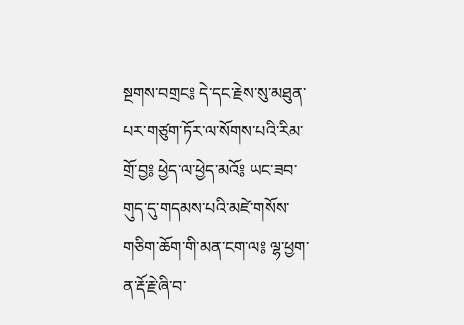སྔགས་བགྲང༔ དེ་དང་རྗེས་སུ་མཐུན་པར་གཙུག་ཏོར་ལ་སོགས་པའི་རིམ་གྲོ་བྱ༔ ཕྱེད་ལ་ཕྱེད་མའོ༔ ཡང་ཟབ་གུད་དུ་གདམས་པའི་མཛེ་གསོས་གཅིག་ཆོག་གི་མན་ངག་ལ༔ ལྷ་ཕྱག་ན་རྡོ་རྗེ་ཞི་བ་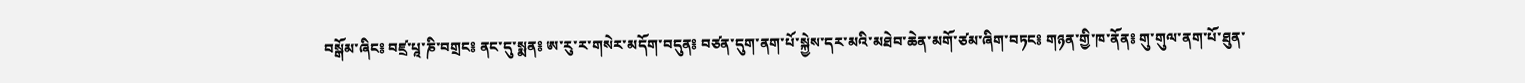བསྒོམ་ཞིང༔ བཛྲ་པཱ་ཎི་བགྲང༔ ནང་དུ་སྨན༔ ཨ་རུ་ར་གསེར་མདོག་བདུན༔ བཙན་དུག་ནག་པོ་སྐྱེས་དར་མའི་མཐེབ་ཆེན་མགོ་ཙམ་ཞིག་བཏང༔ གཉན་གྱི་ཁ་ནོན༔ གུ་གུལ་ནག་པོ་ཐུན་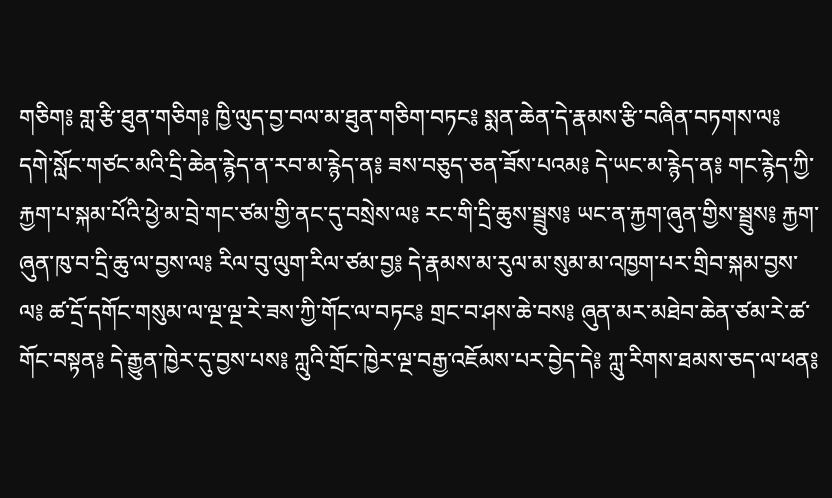གཅིག༔ གླ་རྩི་ཐུན་གཅིག༔ ཁྱི་ལུད་བྱ་བལ་མ་ཐུན་གཅིག་བཏང༔ སྨན་ཆེན་དེ་རྣམས་རྩི་བཞིན་བཏགས་ལ༔ དགེ་སློང་གཙང་མའི་དྲི་ཆེན་རྙེད་ན་རབ་མ་རྙེད་ན༔ ཟས་བཅུད་ཅན་ཟོས་པའམ༔ དེ་ཡང་མ་རྙེད་ན༔ གང་རྙེད་ཀྱི་རྐྱག་པ་སྐམ་པོའི་ཕྱེ་མ་བྲེ་གང་ཙམ་གྱི་ནང་དུ་བསྲེས་ལ༔ རང་གི་དྲི་ཆུས་སྦྲུས༔ ཡང་ན་རྐྱག་ཞུན་གྱིས་སྦྲུས༔ རྐྱག་ཞུན་ཁུ་བ་དྲི་ཆུ་ལ་བྱས་ལ༔ རིལ་བུ་ལུག་རིལ་ཙམ་བྱ༔ དེ་རྣམས་མ་རུལ་མ་སུམ་མ་འཁྱག་པར་གྲིབ་སྐམ་བྱས་ལ༔ ཚ་དྲོ་དགོང་གསུམ་ལ་ལྔ་ལྔ་རེ་ཟས་ཀྱི་གོང་ལ་བཏང༔ གྲང་བ་ཤས་ཆེ་བས༔ ཞུན་མར་མཐེབ་ཆེན་ཙམ་རེ་ཚ་གོང་བསྟན༔ དེ་རྒྱུན་ཁྱེར་དུ་བྱས་པས༔ ཀླུའི་གྲོང་ཁྱེར་ལྔ་བརྒྱ་འཇོམས་པར་བྱེད་དེ༔ ཀླུ་རིགས་ཐམས་ཅད་ལ་ཕན༔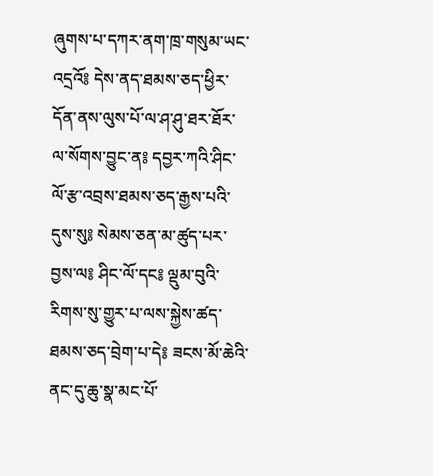ཞུགས་པ་དཀར་ནག་ཁྲ་གསུམ་ཡང་འདྲའོ༔ དེས་ནད་ཐམས་ཅད་ཕྱིར་དོན་ནས་ལུས་པོ་ལ་ཤ་ཤུ་ཐར་ཐོར་ལ་སོགས་བྱུང་ན༔ དབྱར་ཀའི་ཤིང་ལོ་རྩ་འབྲས་ཐམས་ཅད་རྒྱས་པའི་དུས་སུ༔ སེམས་ཅན་མ་ཚུད་པར་བྱས་ལ༔ ཤིང་ལོ་དང༔ ལྡུམ་བུའི་རིགས་སུ་གྱུར་པ་ལས་སྐྱེས་ཚད་ཐམས་ཅད་བྲེག་པ་དེ༔ ཟངས་མོ་ཆེའི་ནང་དུ་ཆུ་སྣ་མང་པོ་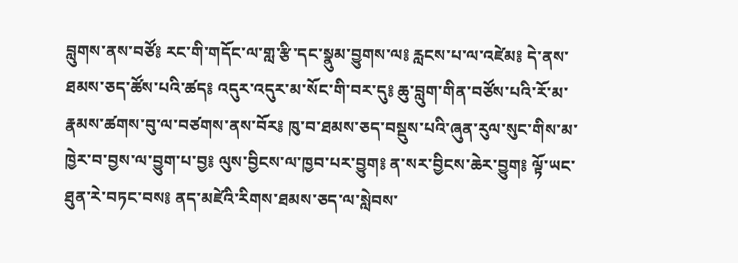བླུགས་ནས་བཙོ༔ རང་གི་གདོང་ལ་གླ་རྩི་དང་སྣུམ་བྱུགས་ལ༔ རླངས་པ་ལ་འཛེམ༔ དེ་ནས་ཐམས་ཅད་ཚོས་པའི་ཚད༔ འདུར་འདུར་མ་སོང་གི་བར་དུ༔ ཆུ་བླུག་གིན་བཙོས་པའི་རོ་མ་རྣམས་ཚགས་བུ་ལ་བཙགས་ནས་བོར༔ ཁུ་བ་ཐམས་ཅད་བསྡུས་པའི་ཞུན་རུལ་སུང་གིས་མ་ཁྱེར་བ་བྱས་ལ་བྱུག་པ་བྱ༔ ལུས་བྱིངས་ལ་ཁྱབ་པར་བྱུག༔ ན་སར་བྱིངས་ཆེར་བྱུག༔ ལྟོ་ཡང་ཐུན་རེ་བཏང་བས༔ ནད་མཛེའི་རིགས་ཐམས་ཅད་ལ་སླེབས་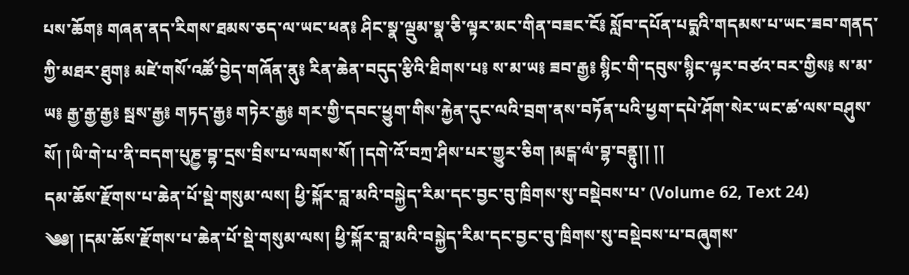པས་ཆོག༔ གཞན་ནད་རིགས་ཐམས་ཅད་ལ་ཡང་ཕན༔ ཤིང་སྣ་ལྡུམ་སྣ་ཅི་ལྟར་མང་གིན་བཟང་ངོ༔ སློབ་དཔོན་པདྨའི་གདམས་པ་ཡང་ཟབ་གནད་ཀྱི་མཐར་ཐུག༔ མཛེ་གསོ་འཚོ་བྱེད་གཞོན་ནུ༔ རིན་ཆེན་བདུད་རྩིའི་ཐིགས་པ༔ ས་མ་ཡ༔ ཟབ་རྒྱ༔ སྙིང་གི་དབུས་སྙིང་ལྟར་བཙའ་བར་གྱིས༔ ས་མ་ཡ༔ རྒྱ་རྒྱ་རྒྱ༔ སྦས་རྒྱ༔ གཏད་རྒྱ༔ གཏེར་རྒྱ༔ གར་གྱི་དབང་ཕྱུག་གིས་རྐྱེན་དུང་ལའི་བྲག་ནས་བཏོན་པའི་ཕྱག་དཔེ་ཤོག་སེར་ཡང་ཚ་ལས་བཤུས་སོ། །ཡི་གེ་པ་ནི་བདག་པུཎྱ་བྷ་དྲས་བྲིས་པ་ལགས་སོ། །དགེ་འོ་བཀྲ་ཤིས་པར་གྱུར་ཅིག །མངྒ་ལཾ་བྷ་བནྟུ།། །།
དམ་ཆོས་རྫོགས་པ་ཆེན་པོ་སྡེ་གསུམ་ལས། ཕྱི་སྐོར་བླ་མའི་བསྐྱེད་རིམ་དང་བྱང་བུ་ཁྲིགས་སུ་བསྡེབས་པ་ (Volume 62, Text 24)
༄༅། །དམ་ཆོས་རྫོགས་པ་ཆེན་པོ་སྡེ་གསུམ་ལས། ཕྱི་སྐོར་བླ་མའི་བསྐྱེད་རིམ་དང་བྱང་བུ་ཁྲིགས་སུ་བསྡེབས་པ་བཞུགས་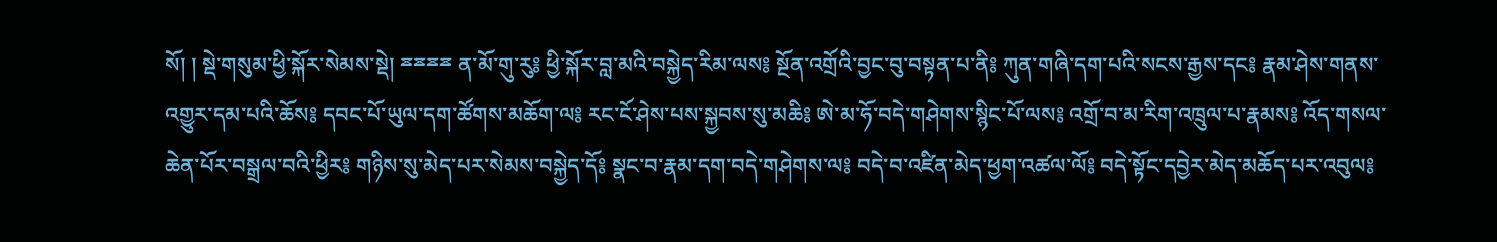སོ། ། སྡེ་གསུམ་ཕྱི་སྐོར་སེམས་སྡེ། ྈྈྈྈ ན་མོ་གུ་རུ༔ ཕྱི་སྐོར་བླ་མའི་བསྐྱེད་རིམ་ལས༔ སྔོན་འགྲོའི་བྱང་བུ་བསྟན་པ་ནི༔ ཀུན་གཞི་དག་པའི་སངས་རྒྱས་དང༔ རྣམ་ཤེས་གནས་འགྱུར་དམ་པའི་ཆོས༔ དབང་པོ་ཡུལ་དག་ཚོགས་མཆོག་ལ༔ རང་ངོ་ཤེས་པས་སྐྱབས་སུ་མཆི༔ ཨེ་མ་ཧོ་བདེ་གཤེགས་སྙིང་པོ་ལས༔ འགྲོ་བ་མ་རིག་འཁྲུལ་པ་རྣམས༔ འོད་གསལ་ཆེན་པོར་བསྒྲལ་བའི་ཕྱིར༔ གཉིས་སུ་མེད་པར་སེམས་བསྐྱེད་དོ༔ སྣང་བ་རྣམ་དག་བདེ་གཤེགས་ལ༔ བདེ་བ་འཛིན་མེད་ཕྱག་འཚལ་ལོ༔ བདེ་སྟོང་དབྱེར་མེད་མཆོད་པར་འབུལ༔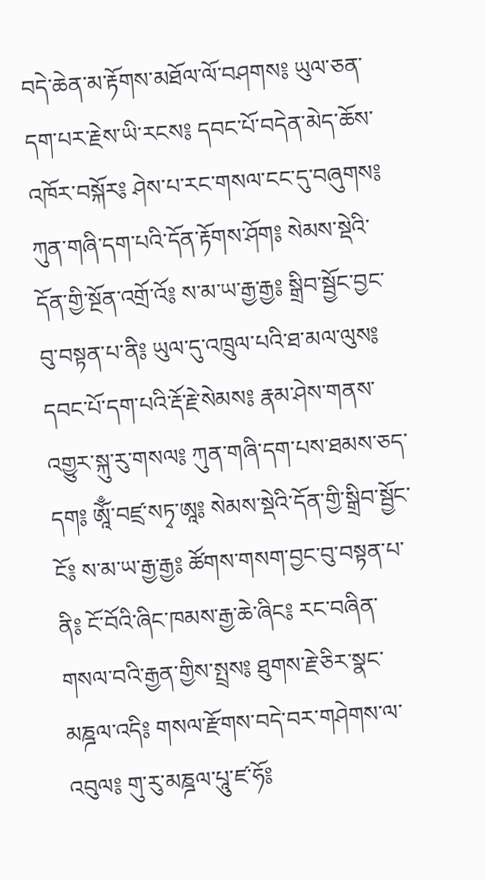བདེ་ཆེན་མ་རྟོགས་མཐོལ་ལོ་བཤགས༔ ཡུལ་ཅན་དག་པར་རྗེས་ཡི་རངས༔ དབང་པོ་བདེན་མེད་ཆོས་འཁོར་བསྐོར༔ ཤེས་པ་རང་གསལ་ངང་དུ་བཞུགས༔ ཀུན་གཞི་དག་པའི་དོན་རྟོགས་ཤོག༔ སེམས་སྡེའི་དོན་གྱི་སྔོན་འགྲོ་འོ༔ ས་མ་ཡ་རྒྱ་རྒྱ༔ སྒྲིབ་སྦྱོང་བྱང་བུ་བསྟན་པ་ནི༔ ཡུལ་དུ་འཁྲུལ་པའི་ཐ་མལ་ལུས༔ དབང་པོ་དག་པའི་རྡོ་རྗེ་སེམས༔ རྣམ་ཤེས་གནས་འགྱུར་སྐུ་རུ་གསལ༔ ཀུན་གཞི་དག་པས་ཐམས་ཅད་དག༔ ཨཱོྃ་བཛྲ་སཏྭ་ཨཱ༔ སེམས་སྡེའི་དོན་གྱི་སྒྲིབ་སྦྱོང་ངོ༔ ས་མ་ཡ་རྒྱ་རྒྱ༔ ཚོགས་གསག་བྱང་བུ་བསྟན་པ་ནི༔ ངོ་བོའི་ཞིང་ཁམས་རྒྱ་ཆེ་ཞིང༔ རང་བཞིན་གསལ་བའི་རྒྱན་གྱིས་སྤྲས༔ ཐུགས་རྗེ་ཅིར་སྣང་མཎྜལ་འདི༔ གསལ་རྫོགས་བདེ་བར་གཤེགས་ལ་འབུལ༔ གུ་རུ་མཎྜལ་པཱུ་ཛ་ཧོ༔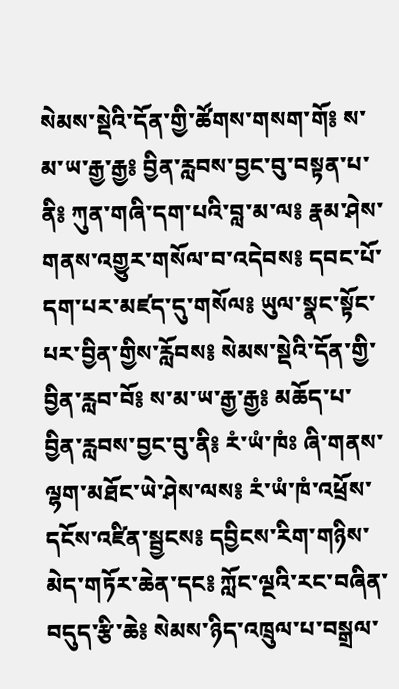སེམས་སྡེའི་དོན་གྱི་ཚོགས་གསག་གོ༔ ས་མ་ཡ་རྒྱ་རྒྱ༔ བྱིན་རླབས་བྱང་བུ་བསྟན་པ་ནི༔ ཀུན་གཞི་དག་པའི་བླ་མ་ལ༔ རྣམ་ཤེས་གནས་འགྱུར་གསོལ་བ་འདེབས༔ དབང་པོ་དག་པར་མཛད་དུ་གསོལ༔ ཡུལ་སྣང་སྟོང་པར་བྱིན་གྱིས་རློབས༔ སེམས་སྡེའི་དོན་གྱི་བྱིན་རླབ་བོ༔ ས་མ་ཡ་རྒྱ་རྒྱ༔ མཆོད་པ་བྱིན་རླབས་བྱང་བུ་ནི༔ རཾ་ཡཾ་ཁཾཿ ཞི་གནས་ལྷག་མཐོང་ཡེ་ཤེས་ལས༔ རཾ་ཡཾ་ཁཾ་འཕྲོས་དངོས་འཛིན་སྦྱངས༔ དབྱིངས་རིག་གཉིས་མེད་གཏོར་ཆེན་དང༔ ཀློང་ལྔའི་རང་བཞིན་བདུད་རྩི་ཆེ༔ སེམས་ཉིད་འཁྲུལ་པ་བསྒྲལ་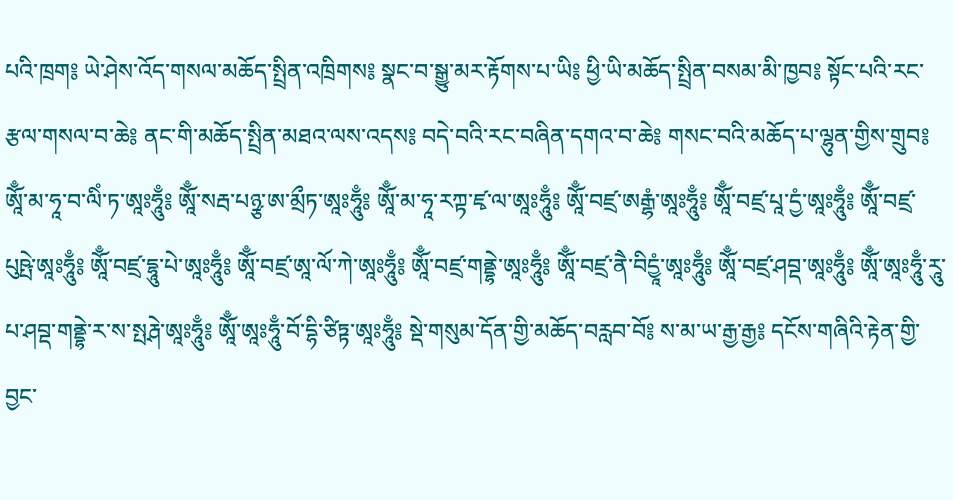པའི་ཁྲག༔ ཡེ་ཤེས་འོད་གསལ་མཆོད་སྤྲིན་འཁྲིགས༔ སྣང་བ་སྒྱུ་མར་རྟོགས་པ་ཡི༔ ཕྱི་ཡི་མཆོད་སྤྲིན་བསམ་མི་ཁྱབ༔ སྟོང་པའི་རང་རྩལ་གསལ་བ་ཆེ༔ ནང་གི་མཆོད་སྤྲིན་མཐའ་ལས་འདས༔ བདེ་བའི་རང་བཞིན་དགའ་བ་ཆེ༔ གསང་བའི་མཆོད་པ་ལྷུན་གྱིས་གྲུབ༔ ཨཱོྃ་མ་ཧཱ་བ་ལིཾ་ཏ་ཨཱཿཧཱུྃ༔ ཨཱོྃ་སརྦ་པཉྩ་ཨ་མྲྀཏ་ཨཱཿཧཱུྃ༔ ཨཱོྃ་མ་ཧཱ་རཀྟ་ཛྭ་ལ་ཨཱཿཧཱུྃ༔ ཨཱོྃ་བཛྲ་ཨརྒྷཾ་ཨཱཿཧཱུྃ༔ ཨཱོྃ་བཛྲ་པཱ་དྱཾ་ཨཱཿཧཱུྃ༔ ཨཱོྃ་བཛྲ་པུཥྤེ་ཨཱཿཧཱུྃ༔ ཨཱོྃ་བཛྲ་དྷཱུ་པེ་ཨཱཿཧཱུྃ༔ ཨཱོྃ་བཛྲ་ཨཱ་ལོ་ཀེ་ཨཱཿཧཱུྃ༔ ཨཱོྃ་བཛྲ་གནྡྷེ་ཨཱཿཧཱུྃ༔ ཨཱོྃ་བཛྲ་ནཻ་བིདྱཱཾ་ཨཱཿཧཱུྃ༔ ཨཱོྃ་བཛྲ་ཤབྡ་ཨཱཿཧཱུྃ༔ ཨཱོྃ་ཨཱཿཧཱུྃ་རཱུ་པ་ཤབྡ་གནྡྷེ་ར་ས་སྤརྴེ་ཨཱཿཧཱུྃ༔ ཨཱོྃ་ཨཱཿཧཱུྃ་བོ་དྷི་ཙིཏྟ་ཨཱཿཧཱུྃ༔ སྡེ་གསུམ་དོན་གྱི་མཆོད་བརླབ་བོ༔ ས་མ་ཡ་རྒྱ་རྒྱ༔ དངོས་གཞིའི་རྟེན་གྱི་བྱང་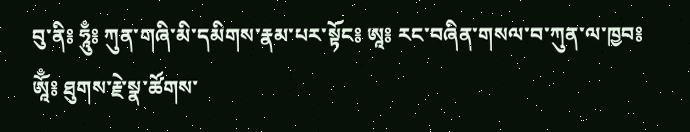བུ་ནི༔ ཧཱུྃ༔ ཀུན་གཞི་མི་དམིགས་རྣམ་པར་སྟོང༔ ཨཱ༔ རང་བཞིན་གསལ་བ་ཀུན་ལ་ཁྱབ༔ ཨཱོྃ༔ ཐུགས་རྗེ་སྣ་ཚོགས་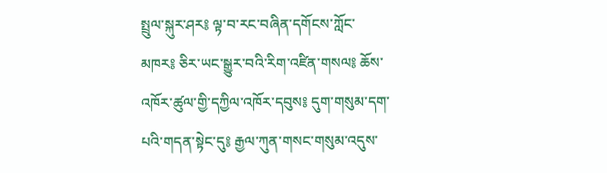སྤྲུལ་སྐུར་ཤར༔ ལྟ་བ་རང་བཞིན་དགོངས་ཀློང་མཁར༔ ཅིར་ཡང་སྒྱུར་བའི་རིག་འཛིན་གསལ༔ ཆོས་འཁོར་ཚུལ་གྱི་དཀྱིལ་འཁོར་དབུས༔ དུག་གསུམ་དག་པའི་གདན་སྟེང་དུ༔ རྒྱལ་ཀུན་གསང་གསུམ་འདུས་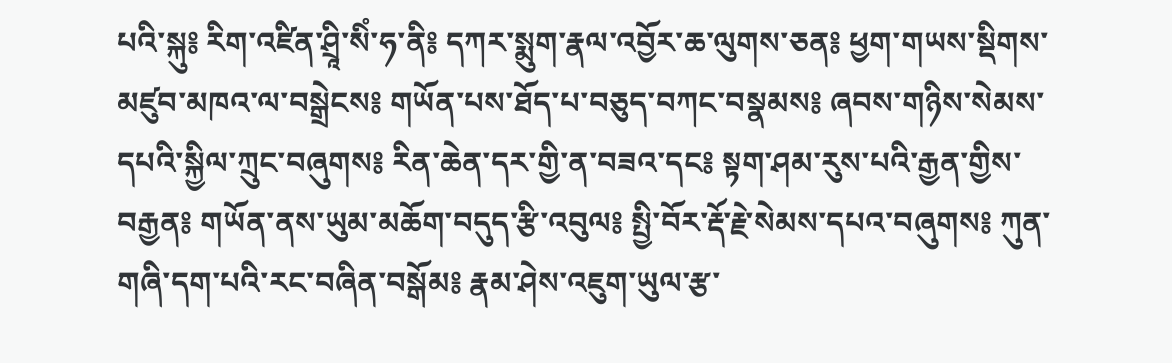པའི་སྐུ༔ རིག་འཛིན་ཤྲཱི་སིཾ་ཧ་ནི༔ དཀར་སྨུག་རྣལ་འབྱོར་ཆ་ལུགས་ཅན༔ ཕྱག་གཡས་སྡིགས་མཛུབ་མཁའ་ལ་བསྒྲེངས༔ གཡོན་པས་ཐོད་པ་བཅུད་བཀང་བསྣམས༔ ཞབས་གཉིས་སེམས་དཔའི་སྐྱིལ་ཀྲུང་བཞུགས༔ རིན་ཆེན་དར་གྱི་ན་བཟའ་དང༔ སྟག་ཤམ་རུས་པའི་རྒྱན་གྱིས་བརྒྱན༔ གཡོན་ནས་ཡུམ་མཆོག་བདུད་རྩི་འབུལ༔ སྤྱི་བོར་རྡོ་རྗེ་སེམས་དཔའ་བཞུགས༔ ཀུན་གཞི་དག་པའི་རང་བཞིན་བསྒོམ༔ རྣམ་ཤེས་འཇུག་ཡུལ་རྩ་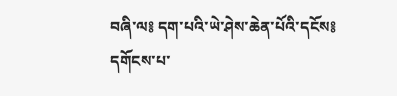བཞི་ལ༔ དག་པའི་ཡེ་ཤེས་ཆེན་པོའི་དངོས༔ དགོངས་པ་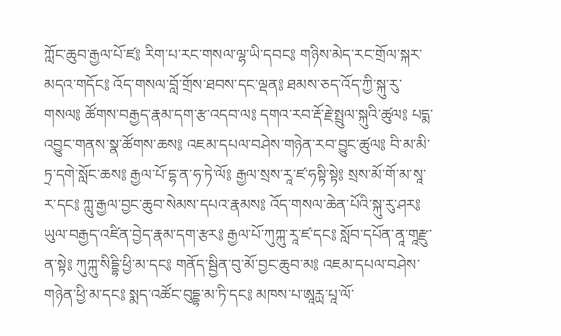ཀློང་ཆུབ་རྒྱལ་པོ་ཛ༔ རིག་པ་རང་གསལ་ལྷ་ཡི་དབང༔ གཉིས་མེད་རང་གྲོལ་སྐར་མདའ་གདོང༔ འོད་གསལ་བློ་གྲོས་ཐབས་དང་ལྡན༔ ཐམས་ཅད་འོད་ཀྱི་སྐུ་རུ་གསལ༔ ཚོགས་བརྒྱད་རྣམ་དག་རྩ་འདབ་ལ༔ དགའ་རབ་རྡོ་རྗེ་སྤྲུལ་སྐུའི་ཚུལ༔ པདྨ་འབྱུང་གནས་སྣ་ཚོགས་ཆས༔ འཇམ་དཔལ་བཤེས་གཉེན་རབ་བྱུང་ཚུལ༔ བི་མ་མི་ཏྲ་དགེ་སློང་ཆས༔ རྒྱལ་པོ་དྷ་ན་ཧ་ཏེ་ལོ༔ རྒྱལ་སྲས་རཱ་ཛ་ཧསྟི་སྟེ༔ སྲས་མོ་གོ་མ་སཱ་ར་དང༔ ཀླུ་རྒྱལ་བྱང་ཆུབ་སེམས་དཔའ་རྣམས༔ འོད་གསལ་ཆེན་པོའི་སྐུ་རུ་ཤར༔ ཡུལ་བརྒྱད་འཛིན་བྱེད་རྣམ་དག་རྩར༔ རྒྱལ་པོ་ཀུཀྐུ་རཱ་ཛ་དང༔ སློབ་དཔོན་ནཱ་གཱརྫུ་ན་སྟེ༔ ཀུཀྐུ་སིདྡྷི་ཕྱི་མ་དང༔ གནོད་སྦྱིན་བུ་མོ་བྱང་ཆུབ་མ༔ འཇམ་དཔལ་བཤེས་གཉེན་ཕྱི་མ་དང༔ སྨད་འཚོང་བུདྡྷ་མ་ཏི་དང༔ མཁས་པ་ཨཱརྻ་པཱ་ལོ་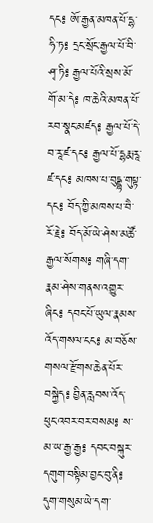དང༔ ཨོ་རྒྱན་མཁན་པོ་དྷ་ཧི་ཏ༔ དྲང་སྲོང་རྒྱལ་པོ་བི་ཤྭ་ཏི༔ རྒྱལ་པོའི་སྲས་མོ་གོ་མ་དེ༔ ཁ་ཆེའི་མཁན་པོ་རབ་སྣང་མཛད༔ རྒྱལ་པོ་དེ་བ་རཱ་ཛ་དང༔ རྒྱལ་པོ་དྷརྨ་རཱ་ཛ་དང༔ མཁས་པ་བུདྡྷ་གུཔྟ་དང༔ བོད་ཀྱི་མཁས་པ་བཻ་རོ་རྗེ༔ བོད་མོ་ཡེ་ཤེས་མཚོ་རྒྱལ་སོགས༔ གཞི་དག་རྣམ་ཤེས་གནས་འགྱུར་ཞིང༔ དབང་པོ་ཡུལ་རྣམས་འོད་གསལ་ངང༔ མ་བཅོས་གསལ་རྫོགས་ཆེན་པོར་བསྐྱེད༔ བྱིན་རླབས་འོད་ཕུང་འབར་བར་བསམ༔ ས་མ་ཡ་རྒྱ་རྒྱ༔ དབང་བསྐུར་དགུག་བསྟིམ་བྱང་བུ་ནི༔ དུག་གསུམ་ཡེ་དག་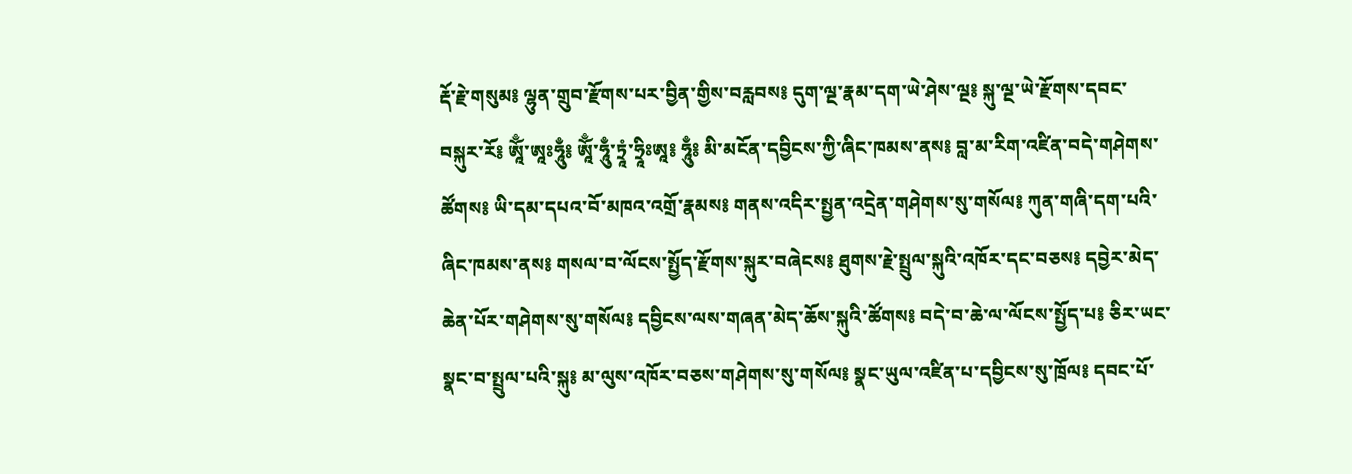རྡོ་རྗེ་གསུམ༔ ལྷུན་གྲུབ་རྫོགས་པར་བྱིན་གྱིས་བརླབས༔ དུག་ལྔ་རྣམ་དག་ཡེ་ཤེས་ལྔ༔ སྐུ་ལྔ་ཡེ་རྫོགས་དབང་བསྐུར་རོ༔ ཨཱོྃ་ཨཱཿཧཱུྃ༔ ཨཱོྃ་ཧཱུྃ་ཏྲཱཾ་ཧྲཱིཿཨཱ༔ ཧཱུྃ༔ མི་མངོན་དབྱིངས་ཀྱི་ཞིང་ཁམས་ནས༔ བླ་མ་རིག་འཛིན་བདེ་གཤེགས་ཚོགས༔ ཡི་དམ་དཔའ་བོ་མཁའ་འགྲོ་རྣམས༔ གནས་འདིར་སྤྱན་འདྲེན་གཤེགས་སུ་གསོལ༔ ཀུན་གཞི་དག་པའི་ཞིང་ཁམས་ནས༔ གསལ་བ་ལོངས་སྤྱོད་རྫོགས་སྐུར་བཞེངས༔ ཐུགས་རྗེ་སྤྲུལ་སྐུའི་འཁོར་དང་བཅས༔ དབྱེར་མེད་ཆེན་པོར་གཤེགས་སུ་གསོལ༔ དབྱིངས་ལས་གཞན་མེད་ཆོས་སྐུའི་ཚོགས༔ བདེ་བ་ཆེ་ལ་ལོངས་སྤྱོད་པ༔ ཅིར་ཡང་སྣང་བ་སྤྲུལ་པའི་སྐུ༔ མ་ལུས་འཁོར་བཅས་གཤེགས་སུ་གསོལ༔ སྣང་ཡུལ་འཛིན་པ་དབྱིངས་སུ་ཁྲོལ༔ དབང་པོ་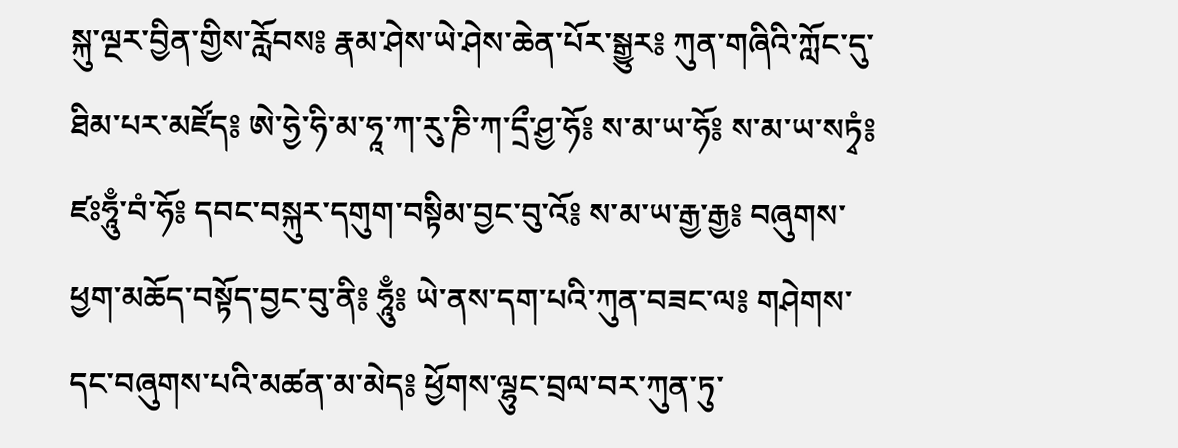སྐུ་ལྔར་བྱིན་གྱིས་རློབས༔ རྣམ་ཤེས་ཡེ་ཤེས་ཆེན་པོར་སྒྱུར༔ ཀུན་གཞིའི་ཀློང་དུ་ཐིམ་པར་མཛོད༔ ཨེ་ཧྱེ་ཧི་མ་ཧཱ་ཀ་རུ་ཎི་ཀ་དྲྀ་ཤྱ་ཧོ༔ ས་མ་ཡ་ཧོ༔ ས་མ་ཡ་སཏྭཾ༔ ཛཿཧཱུྃ་བཾ་ཧོ༔ དབང་བསྐུར་དགུག་བསྟིམ་བྱང་བུ་འོ༔ ས་མ་ཡ་རྒྱ་རྒྱ༔ བཞུགས་ཕྱག་མཆོད་བསྟོད་བྱང་བུ་ནི༔ ཧཱུྃ༔ ཡེ་ནས་དག་པའི་ཀུན་བཟང་ལ༔ གཤེགས་དང་བཞུགས་པའི་མཚན་མ་མེད༔ ཕྱོགས་ལྷུང་བྲལ་བར་ཀུན་ཏུ་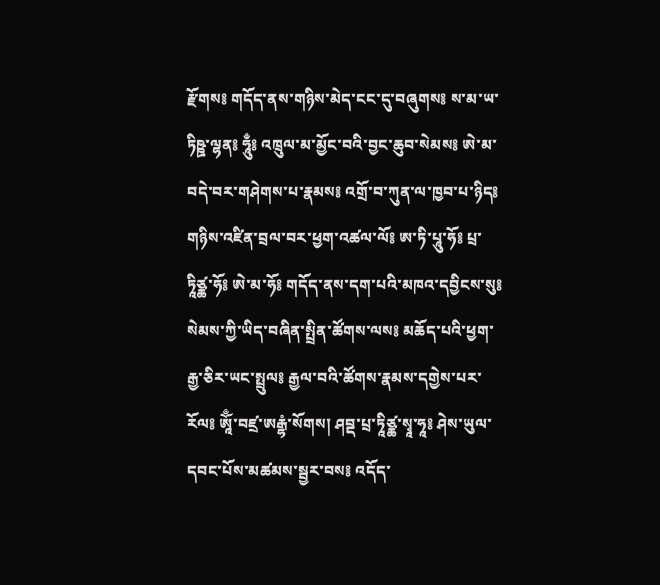རྫོགས༔ གདོད་ནས་གཉིས་མེད་ངང་དུ་བཞུགས༔ ས་མ་ཡ་ཏིཥྛ་ལྷན༔ ཧཱུྃ༔ འཁྲུལ་མ་མྱོང་བའི་བྱང་ཆུབ་སེམས༔ ཨེ་མ་བདེ་བར་གཤེགས་པ་རྣམས༔ འགྲོ་བ་ཀུན་ལ་ཁྱབ་པ་ཉིད༔ གཉིས་འཛིན་བྲལ་བར་ཕྱག་འཚལ་ལོ༔ ཨ་ཏི་པཱུ་ཧོ༔ པྲ་ཏཱིཙྪ་ཧོ༔ ཨེ་མ་ཧོ༔ གདོད་ནས་དག་པའི་མཁའ་དབྱིངས་སུ༔ སེམས་ཀྱི་ཡིད་བཞིན་སྤྲིན་ཚོགས་ལས༔ མཆོད་པའི་ཕྱག་རྒྱ་ཅིར་ཡང་སྤྲུལ༔ རྒྱལ་བའི་ཚོགས་རྣམས་དགྱེས་པར་རོལ༔ ཨཱོྃ་བཛྲ་ཨརྒྷཾ་སོགས། ཤབྡ་པྲ་ཏཱིཙྪ་སྭཱ་ཧཱ༔ ཤེས་ཡུལ་དབང་པོས་མཚམས་སྦྱར་བས༔ འདོད་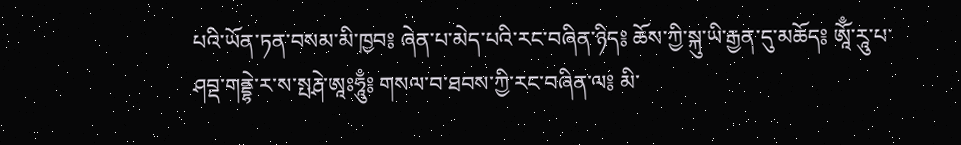པའི་ཡོན་ཏན་བསམ་མི་ཁྱབ༔ ཞེན་པ་མེད་པའི་རང་བཞིན་ཉིད༔ ཆོས་ཀྱི་སྐུ་ཡི་རྒྱན་དུ་མཆོད༔ ཨཱོྃ་རཱུ་པ་ཤབྡ་གནྡྷེ་ར་ས་སྤརྴེ་ཨཱཿཧཱུྃ༔ གསལ་བ་ཐབས་ཀྱི་རང་བཞིན་ལ༔ མི་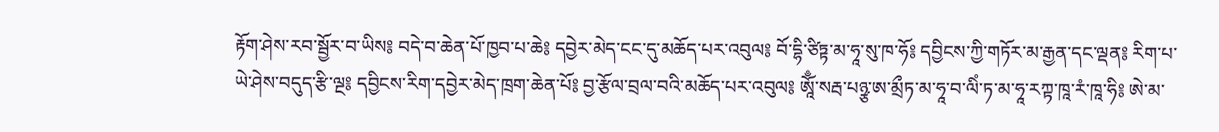རྟོག་ཤེས་རབ་སྦྱོར་བ་ཡིས༔ བདེ་བ་ཆེན་པོ་ཁྱབ་པ་ཆེ༔ དབྱེར་མེད་ངང་དུ་མཆོད་པར་འབུལ༔ བོ་དྷི་ཙིཏྟ་མ་ཧཱ་སུ་ཁ་ཧོ༔ དབྱིངས་ཀྱི་གཏོར་མ་རྒྱན་དང་ལྡན༔ རིག་པ་ཡེ་ཤེས་བདུད་རྩི་ལྔ༔ དབྱིངས་རིག་དབྱེར་མེད་ཁྲག་ཆེན་པོ༔ བྱ་རྩོལ་བྲལ་བའི་མཆོད་པར་འབུལ༔ ཨཱོྃ་སརྦ་པཉྩ་ཨ་མྲྀཏ་མ་ཧཱ་བ་ལིཾ་ཏ་མ་ཧཱ་རཀྟ་ཁཱ་རཾ་ཁཱ་ཧི༔ ཨེ་མ་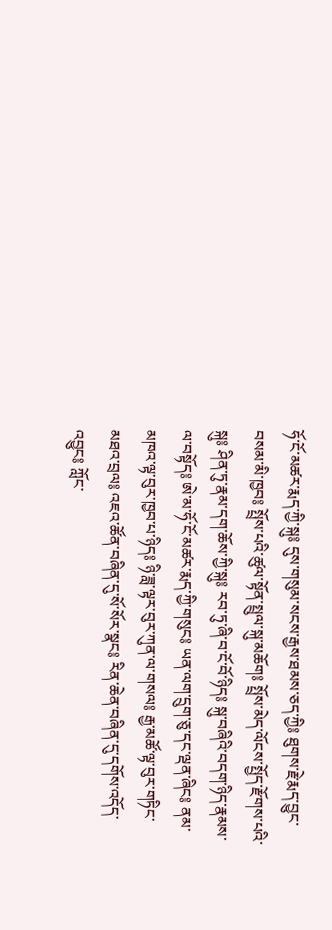ཧོ་ངོ་མཚར་རྨད་ཀྱི་སྐུ༔ དུས་གསུམ་སངས་རྒྱས་ཐམས་ཅད་ཀྱི༔ ཐུགས་རྗེ་རྨད་བྱུང་བསམ་མི་ཁྱབ༔ སྤྲོས་པའི་ཚུལ་སྟོན་སྤྲུལ་སྐུ་མཆོག༔ སྤྲོས་མེད་ལོངས་སྤྱོད་རྫོགས་པའི་སྐུ༔ ཤིན་ཏུ་རྣམ་དག་ཆོས་ཀྱི་སྐུ༔ རབ་ཏུ་ཞི་བ་ངོ་བོ་ཉིད༔ སྐུ་བཞིའི་བདག་ཉིད་རྣམས་ལ་བསྟོད༔ ཨེ་མ་ཧོ་ངོ་མཚར་རྨད་ཀྱི་གསུང༔ ཡན་ལག་དྲུག་ཅུ་དང་ལྡན་ཞིང༔ ནམ་མཁའ་ལྟ་བུར་ཁྱབ་པ་ཉིད༔ ཉི་ཟླ་ལྟར་བུར་ཀུན་ལ་གསལ༔ རྒྱ་མཚོ་ལྟ་བུར་གཏིང་མཐའ་བྲལ༔ འཇའ་ཚོན་བཞིན་དུ་སོ་སོར་སྣང༔ རིན་ཆེན་བཞིན་དུ་དགོས་འདོད་འབྱུང༔ ཀློང་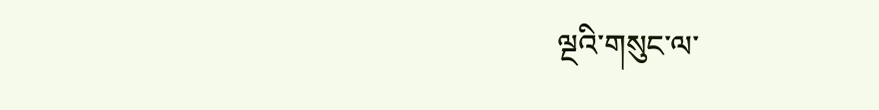ལྔའི་གསུང་ལ་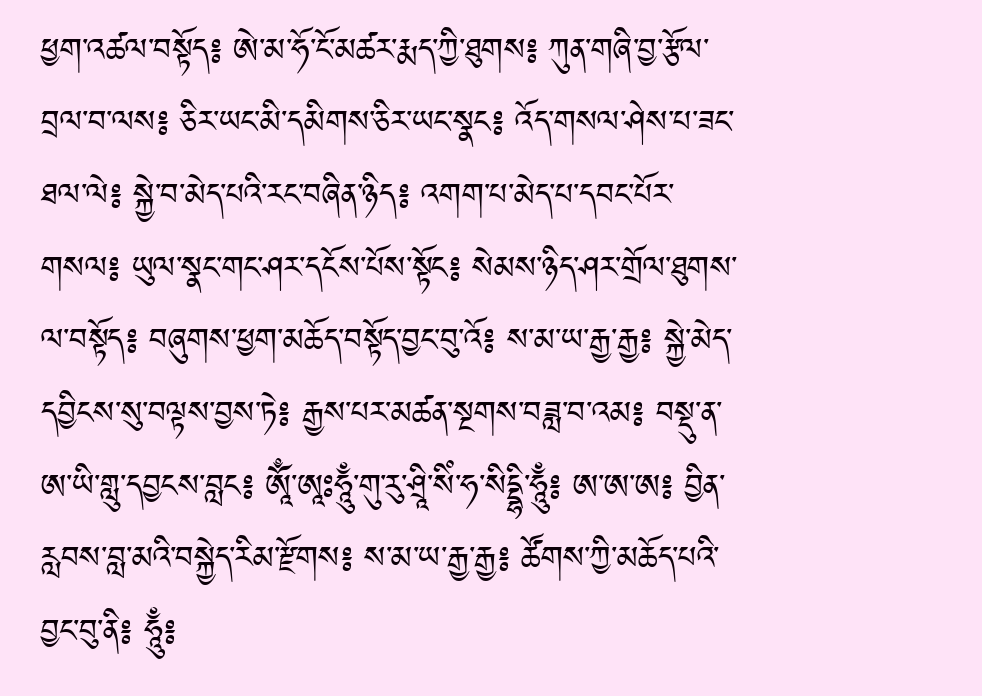ཕྱག་འཚལ་བསྟོད༔ ཨེ་མ་ཧོ་ངོ་མཚར་རྨད་ཀྱི་ཐུགས༔ ཀུན་གཞི་བྱ་རྩོལ་བྲལ་བ་ལས༔ ཅིར་ཡང་མི་དམིགས་ཅིར་ཡང་སྣང༔ འོད་གསལ་ཤེས་པ་ཟང་ཐལ་ལེ༔ སྐྱེ་བ་མེད་པའི་རང་བཞིན་ཉིད༔ འགག་པ་མེད་པ་དབང་པོར་གསལ༔ ཡུལ་སྣང་གང་ཤར་དངོས་པོས་སྟོང༔ སེམས་ཉིད་ཤར་གྲོལ་ཐུགས་ལ་བསྟོད༔ བཞུགས་ཕྱག་མཆོད་བསྟོད་བྱང་བུ་འོ༔ ས་མ་ཡ་རྒྱ་རྒྱ༔ སྐྱེ་མེད་དབྱིངས་སུ་བལྟས་བྱས་ཏེ༔ རྒྱས་པར་མཚན་སྔགས་བཟླ་བ་འམ༔ བསྡུ་ན་ཨ་ཡི་གླུ་དབྱངས་བླང༔ ཨཱོྃ་ཨཱཿཧཱུྃ་གུ་རུ་ཤྲཱི་སིཾ་ཧ་སིདྡྷི་ཧཱུྃ༔ ཨ་ཨ་ཨ༔ བྱིན་རླབས་བླ་མའི་བསྐྱེད་རིམ་རྫོགས༔ ས་མ་ཡ་རྒྱ་རྒྱ༔ ཚོགས་ཀྱི་མཆོད་པའི་བྱང་བུ་ནི༔ ཧཱུྃ༔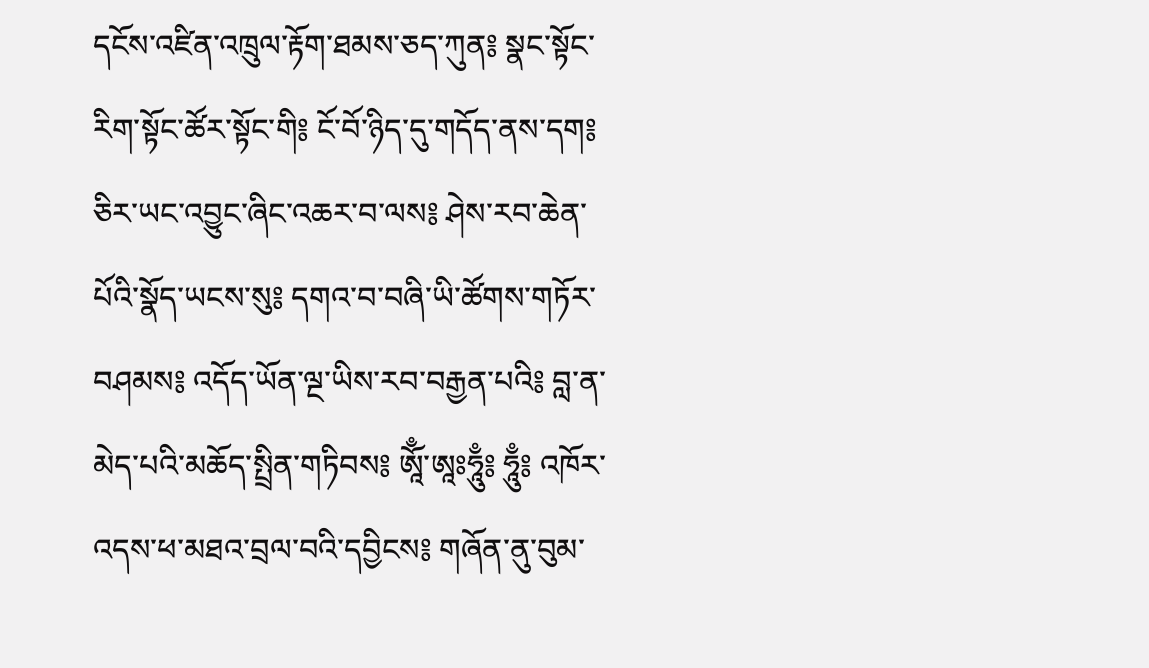དངོས་འཛིན་འཁྲུལ་རྟོག་ཐམས་ཅད་ཀུན༔ སྣང་སྟོང་རིག་སྟོང་ཚོར་སྟོང་གི༔ ངོ་བོ་ཉིད་དུ་གདོད་ནས་དག༔ ཅིར་ཡང་འབྱུང་ཞིང་འཆར་བ་ལས༔ ཤེས་རབ་ཆེན་པོའི་སྣོད་ཡངས་སུ༔ དགའ་བ་བཞི་ཡི་ཚོགས་གཏོར་བཤམས༔ འདོད་ཡོན་ལྔ་ཡིས་རབ་བརྒྱན་པའི༔ བླ་ན་མེད་པའི་མཆོད་སྤྲིན་གཏིབས༔ ཨཱོྃ་ཨཱཿཧཱུྃ༔ ཧཱུྃ༔ འཁོར་འདས་ཕ་མཐའ་བྲལ་བའི་དབྱིངས༔ གཞོན་ནུ་བུམ་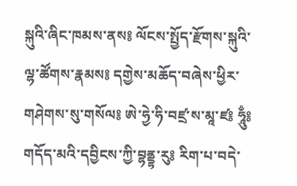སྐུའི་ཞིང་ཁམས་ནས༔ ལོངས་སྤྱོད་རྫོགས་སྐུའི་ལྷ་ཚོགས་རྣམས༔ དགྱེས་མཆོད་བཞེས་ཕྱིར་གཤེགས་སུ་གསོལ༔ ཨེ་ཧྱེ་ཧི་བཛྲ་ས་མཱ་ཛ༔ ཧཱུྃ༔ གདོད་མའི་དབྱིངས་ཀྱི་བྷནྡྷ་རུ༔ རིག་པ་བདེ་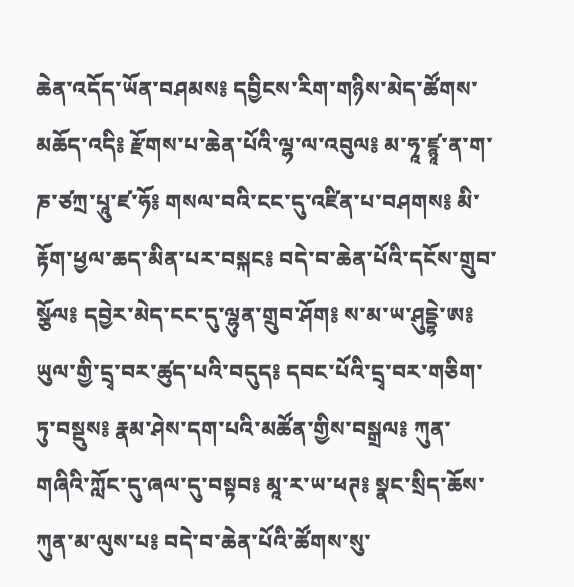ཆེན་འདོད་ཡོན་བཤམས༔ དབྱིངས་རིག་གཉིས་མེད་ཚོགས་མཆོད་འདི༔ རྫོགས་པ་ཆེན་པོའི་ལྷ་ལ་འབུལ༔ མ་ཧཱ་ཛྙཱ་ན་ག་ཎ་ཙཀྲ་པཱུ་ཛ་ཧོ༔ གསལ་བའི་ངང་དུ་འཛིན་པ་བཤགས༔ མི་རྟོག་ཕྱལ་ཆད་མིན་པར་བསྐང༔ བདེ་བ་ཆེན་པོའི་དངོས་གྲུབ་སྩོལ༔ དབྱེར་མེད་ངང་དུ་ལྷུན་གྲུབ་ཤོག༔ ས་མ་ཡ་ཤུདྡྷེ་ཨ༔ ཡུལ་གྱི་དྲྭ་བར་ཚུད་པའི་བདུད༔ དབང་པོའི་དྲྭ་བར་གཅིག་ཏུ་བསྡུས༔ རྣམ་ཤེས་དག་པའི་མཚོན་གྱིས་བསྒྲལ༔ ཀུན་གཞིའི་ཀློང་དུ་ཞལ་དུ་བསྟབ༔ མཱ་ར་ཡ་ཕཊ༔ སྣང་སྲིད་ཆོས་ཀུན་མ་ལུས་པ༔ བདེ་བ་ཆེན་པོའི་ཚོགས་སུ་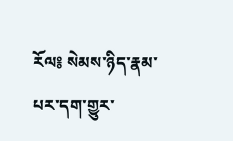རོལ༔ སེམས་ཉིད་རྣམ་པར་དག་གྱུར་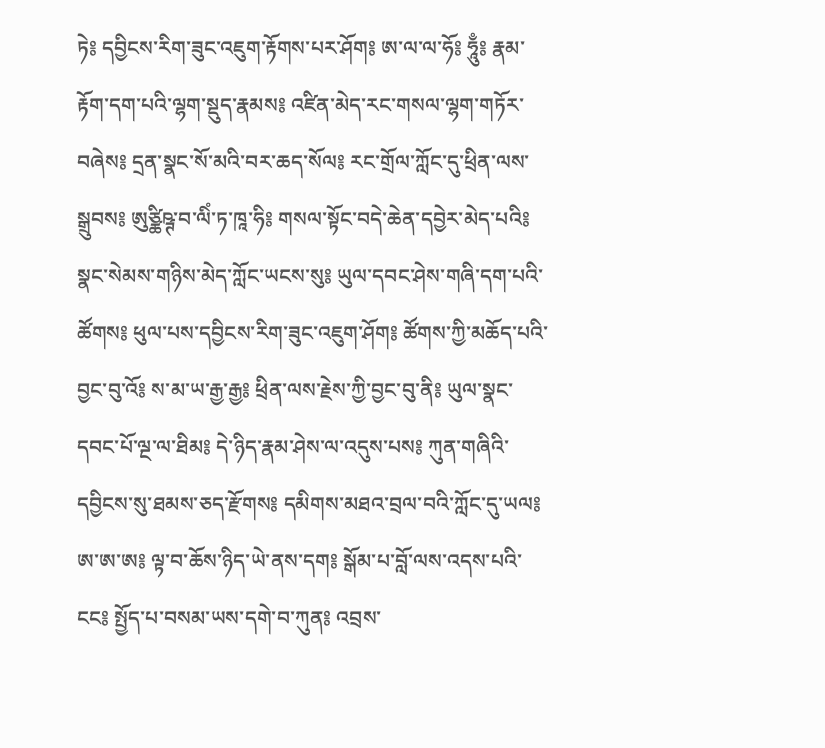ཏེ༔ དབྱིངས་རིག་ཟུང་འཇུག་རྟོགས་པར་ཤོག༔ ཨ་ལ་ལ་ཧོ༔ ཧཱུྃ༔ རྣམ་རྟོག་དག་པའི་ལྷག་སྡུད་རྣམས༔ འཛིན་མེད་རང་གསལ་ལྷག་གཏོར་བཞེས༔ དྲན་སྣང་སོ་མའི་བར་ཆད་སོལ༔ རང་གྲོལ་ཀློང་དུ་ཕྲིན་ལས་སྒྲུབས༔ ཨུཙྪིཥྚ་བ་ལིཾ་ཏ་ཁཱ་ཧི༔ གསལ་སྟོང་བདེ་ཆེན་དབྱེར་མེད་པའི༔ སྣང་སེམས་གཉིས་མེད་ཀློང་ཡངས་སུ༔ ཡུལ་དབང་ཤེས་གཞི་དག་པའི་ཚོགས༔ ཕུལ་པས་དབྱིངས་རིག་ཟུང་འཇུག་ཤོག༔ ཚོགས་ཀྱི་མཆོད་པའི་བྱང་བུ་འོ༔ ས་མ་ཡ་རྒྱ་རྒྱ༔ ཕྲིན་ལས་རྗེས་ཀྱི་བྱང་བུ་ནི༔ ཡུལ་སྣང་དབང་པོ་ལྔ་ལ་ཐིམ༔ དེ་ཉིད་རྣམ་ཤེས་ལ་འདུས་པས༔ ཀུན་གཞིའི་དབྱིངས་སུ་ཐམས་ཅད་རྫོགས༔ དམིགས་མཐའ་བྲལ་བའི་ཀློང་དུ་ཡལ༔ ཨ་ཨ་ཨ༔ ལྟ་བ་ཆོས་ཉིད་ཡེ་ནས་དག༔ སྒོམ་པ་བློ་ལས་འདས་པའི་ངང༔ སྤྱོད་པ་བསམ་ཡས་དགེ་བ་ཀུན༔ འབྲས་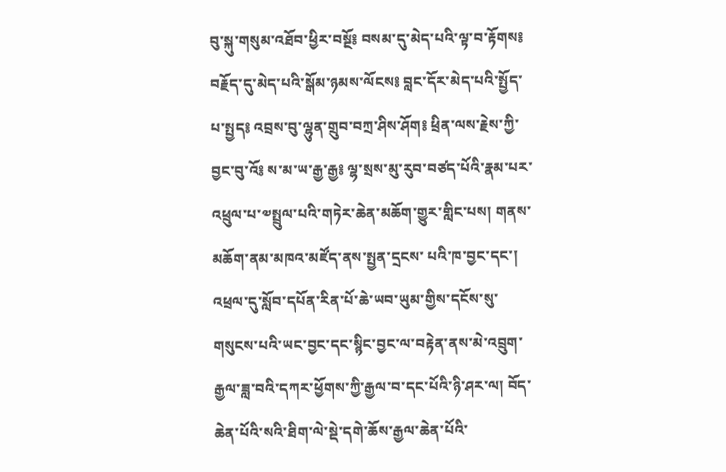བུ་སྐུ་གསུམ་འཐོབ་ཕྱིར་བསྔོ༔ བསམ་དུ་མེད་པའི་ལྟ་བ་རྟོགས༔ བརྗོད་དུ་མེད་པའི་སྒོམ་ཉམས་ལོངས༔ བླང་དོར་མེད་པའི་སྤྱོད་པ་སྤྱད༔ འབྲས་བུ་ལྷུན་གྲུབ་བཀྲ་ཤིས་ཤོག༔ ཕྲིན་ལས་རྗེས་ཀྱི་བྱང་བུ་འོ༔ ས་མ་ཡ་རྒྱ་རྒྱ༔ ལྷ་སྲས་མུ་རུབ་བཙད་པོའི་རྣམ་པར་འཕྲུལ་པ་༧སྤྲུལ་པའི་གཏེར་ཆེན་མཆོག་གྱུར་གླིང་པས། གནས་མཆོག་ནམ་མཁའ་མཛོད་ནས་སྤྱན་དྲངས་ པའི་ཁ་བྱང་དང་། འཕྲལ་དུ་སློབ་དཔོན་རིན་པོ་ཆེ་ཡབ་ཡུམ་གྱིས་དངོས་སུ་གསུངས་པའི་ཡང་བྱང་དང་སྙིང་བྱང་ལ་བརྟེན་ནས་མེ་འབྲུག་རྒྱལ་ཟླ་བའི་དཀར་ཕྱོགས་ཀྱི་རྒྱལ་བ་དང་པོའི་ཉི་ཤར་ལ། བོད་ཆེན་པོའི་སའི་ཐིག་ལེ་སྡེ་དགེ་ཆོས་རྒྱལ་ཆེན་པོའི་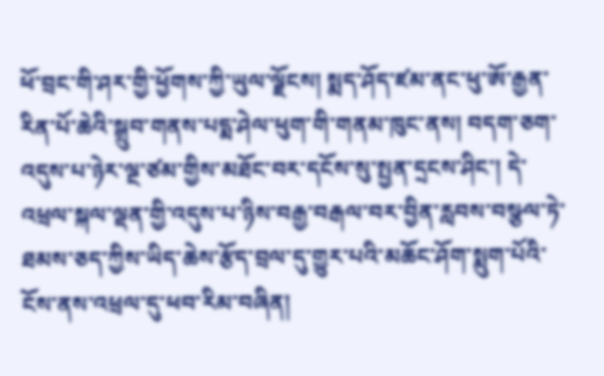ཕོ་བྲང་གི་ཤར་གྱི་ཕྱོགས་ཀྱི་ཡུལ་ལྗོངས། སྨད་ཤོད་ཛམ་ནང་ཕུ་ཨོ་རྒྱན་རིན་པོ་ཆེའི་སྒྲུབ་གནས་པདྨ་ཤེལ་ཕུག་གི་གནམ་ཁུང་ནས། བདག་ཅག་འདུས་པ་ཉེར་ལྔ་ཙམ་གྱིས་མཐོང་བར་དངོས་སུ་སྤྱན་དྲངས་ཤིང་། དེ་འཕྲལ་སྐལ་ལྡན་གྱི་འདུས་པ་ཉིས་བརྒྱ་བརྒལ་བར་བྱིན་རླབས་བསྩལ་ཏེ་ཐམས་ཅད་ཀྱིས་ཡིད་ཆེས་རྩོད་བྲལ་དུ་གྱུར་པའི་མཆོང་ཤོག་སྨུག་པོའི་ངོས་ནས་འཕྲལ་དུ་ཕབ་རིམ་བཞིན།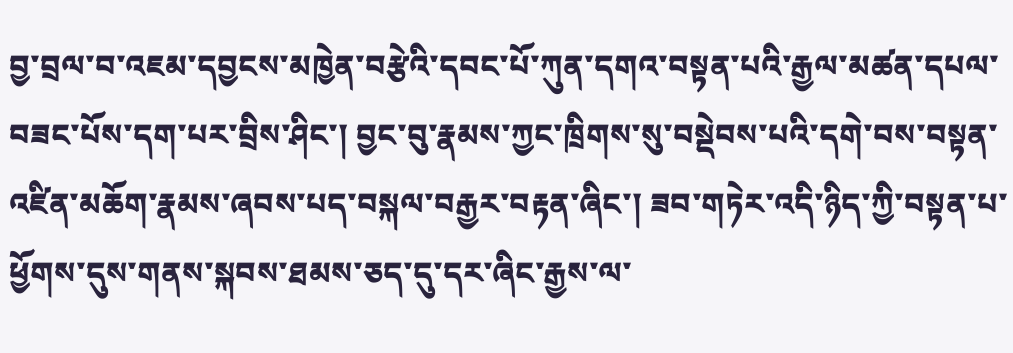བྱ་བྲལ་བ་འཇམ་དབྱངས་མཁྱེན་བརྩེའི་དབང་པོ་ཀུན་དགའ་བསྟན་པའི་རྒྱལ་མཚན་དཔལ་བཟང་པོས་དག་པར་བྲིས་ཤིང་། བྱང་བུ་རྣམས་ཀྱང་ཁྲིགས་སུ་བསྡེབས་པའི་དགེ་བས་བསྟན་འཛིན་མཆོག་རྣམས་ཞབས་པད་བསྐལ་བརྒྱར་བརྟན་ཞིང་། ཟབ་གཏེར་འདི་ཉིད་ཀྱི་བསྟན་པ་ཕྱོགས་དུས་གནས་སྐབས་ཐམས་ཅད་དུ་དར་ཞིང་རྒྱས་ལ་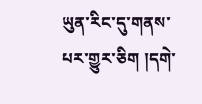ཡུན་རིང་དུ་གནས་པར་གྱུར་ཅིག །དགེ་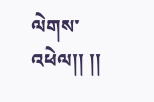ལེགས་འཕེལ།། །།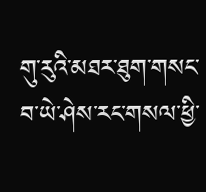གུ་རུའི་མཐར་ཐུག་གསང་བ་ཡེ་ཤེས་རང་གསལ་ཕྱི་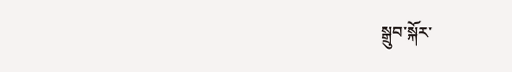སྒྲུབ་སྐོར་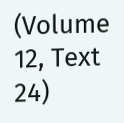(Volume 12, Text 24)